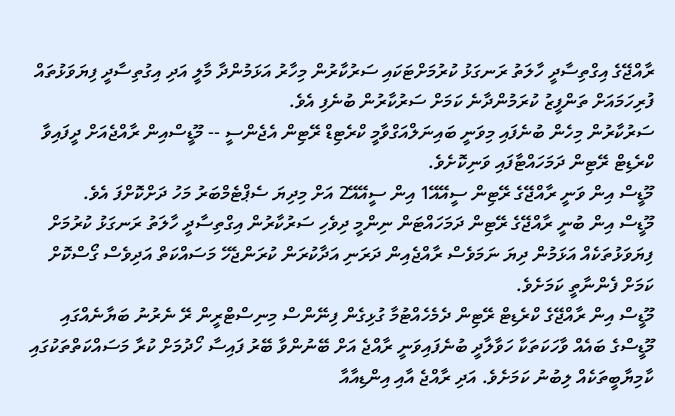ރާއްޖޭގެ އިގްތިސާދީ ހާލަތު ރަނގަޅު ކުރުމަށްޓަކައި ސަރުކާރުން މިހާރު އަޅަމުންދާ މާލީ އަދި އިގުތިސާދީ ފިޔަވަޅުތައް ފުރިހަމައަށް ތަންފީޒު ކުރަމުންދާނެ ކަމަށް ސަރުކާރުން ބުނެފި އެވެ.
ސަރުކާރުން މިހެން ބުނެފައި މިވަނީ ބައިނަލްއަގްވާމީ ކްރެޓިޑް ރޭޓިން އެޖެންސީ -- މޫޑީސްއިން ރާއްޖެއަށް ދީފައިވާ ކްރެޑިޓް ރޭޓިން ދަމަހައްޓާފައި ވަނިކޮށެވެ.
މޫޑީސް އިން ވަނީ ރާއްޖޭގެ ރޭޓިން ސީއޭއޭ1 އިން ސީއޭއޭ2 އަށް މިދިޔަ ސެޕްޓެމްބަރު މަހު ދަށްކޮށްފަ އެވެ.
މޫޑީސް އިން ބުނީ ރާއްޖޭގެ ރޭޓިން ދަމަހައްޓަން ނިންމީ ދިވެހި ސަރުކާރުން އިގްތިސާދީ ހާލަތު ރަނގަޅު ކުރުމަށް ފިޔަވަޅުތަކެއް އަޅަމުން ދިޔަ ނަމަވެސް ރާއްޖެއިން ދަރަނި އަދާކުރަން ކުރަންޖެހޭ މަސައްކަތް އަދިވެސް ގޯސްކޮށް ކަމަށް ފެންނާތީ ކަމަށެވެ.
މޫޑީސް އިން ރާއްޖޭގެ ކްރެޑިޓް ރޭޓިން ދެމެހެއްޓުމާ ގުޅިގެން ފިނޭންސް މިނިސްޓްރީން ރޭ ނެރުނު ބަޔާނެއްގައި މޫޑީސްގެ ބައެއް ވާހަކަތަކާ ހަވާލާދީ ބުނެފައިވަނީ ރާއްޖެ އަށް ބޭނުންވާ ބޭރު ފައިސާ ހޯދުމަށް ކުރާ މަސައްކަތްތަކުގައި ކާމިޔާބީތަކެއް ލިބުނު ކަމަށެވެ. އަދި ރާއްޖެ އާއި އިންޑިއާއާ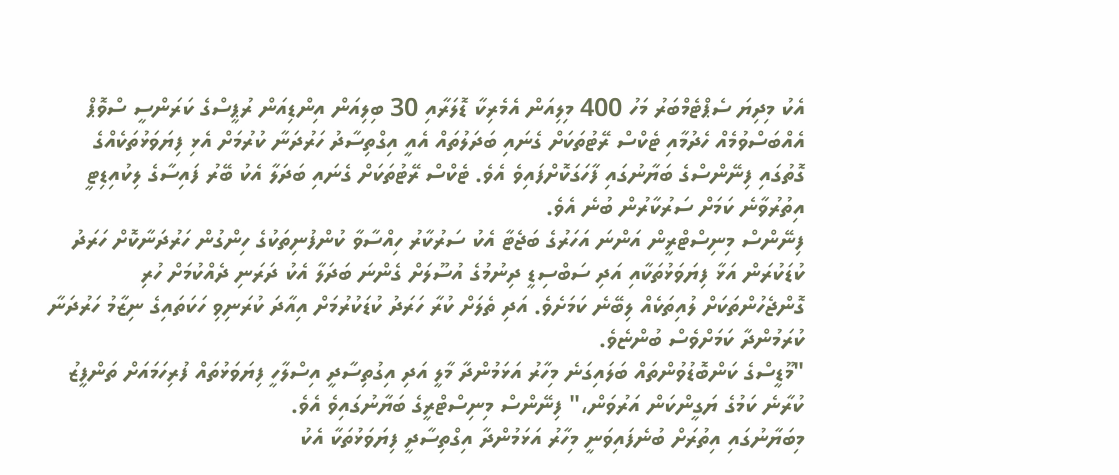އެކު މިދިޔަ ސެޕްޓެމްބަރު މަހު 400 މިލިއަން އެމެރިކާ ޑޮލަރާއި 30 ބިލިއަން އިންޑިއަން ރުޕީސްގެ ކަރަންސީ ސްވޮޕް އެއްބަސްވުމެއް ހެދުމާއި ޓެކްސް ރޭޓުތަކަށް ގެނައި ބަދަލުތައް އެއީ އިގްތިސާދު ހަރުދަނާ ކުރުމަށް އެޅި ފިޔަވަޅުތަކެއްގެ ގޮތުގައި ފިނޭންސްގެ ބަޔާނުގައި ފާހަގަކޮށްފައިވެ އެވެ. ޓެކްސް ރޭޓުތަކަށް ގެނައި ބަދަލާ އެކު ބޭރު ފައިސާގެ ލިކުއިޑިޓީ އިތުރުވާނެ ކަމަށް ސަރުކާރުން ބުނެ އެވެ.
ފިނޭންސް މިނިސްޓްރީން އަންނަ އަހަރުގެ ބަޖެޓާ އެކު ސަރުކާރު ހިއްސާވާ ކުންފުނިތަކުގެ ހިންގުން ހަރުދަނާކޮށް ހަރަދު ކުޑަކުރަން އަޅާ ފިޔަވަޅުތަކާއި އަދި ސަބްސިޑީ ދިނުމުގެ އުސޫލަށް ގެންނަ ބަދަލާ އެކު ދަރަނި ދެއްކުމަށް ހުރި ގޮންޖެހުންތަކަށް ލުއިތަކެއް ލިބޭނެ ކަމަށެވެ. އަދި ތެލަށް ކުރާ ހަރަދު ކުޑަކުރުމަށް އިއާދަ ކުރަނިވި ހަކަތައިގެ ނިޒާމު ހަރުދަނާ ކުރަމުންދާ ކަމަށްވެސް ބުންޏެވެ.
"މޫޑީސްގެ ކަންބޮޑުވުންތައް ބަލައިގަނެ މިހާރު އަޅަމުންދާ މާލީ އަދި އިގުތިސާދީ އިސްލާހީ ފިޔަވަޅުތައް ފުރިހަމައަށް ތަންފީޒު ކުރާނެ ކަމުގެ ޔަގީންކަން އަރުވަން،" ފިނޭންސް މިނިސްޓްރީގެ ބަޔާނުގައިވެ އެވެ.
މިބަޔާނުގައި އިތުރަށް ބުނެފައިވަނީ މިހާރު އަޅަމުންދާ އިގްތިސާދީ ފިޔަވަޅުތަކާ އެކު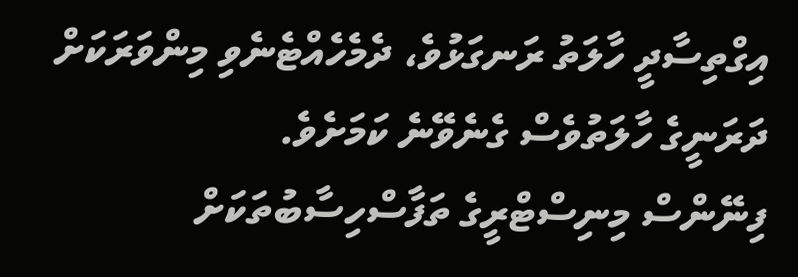އިގްތިސާދީ ހާލަތު ރަނގަޅުވެ، ދެމެހެއްޓެނެވި މިންވަރަކަށް ދަރަނީގެ ހާލަތުވެސް ގެނެވޭނެ ކަމަށެވެ.
ފިނޭންސް މިނިސްޓްރީގެ ތަފާސްހިސާބުތަކަށް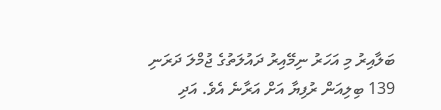ބަލާއިރު މި އަހަރު ނިމޭއިރު ދައުލަތުގެ ޖުމްލަ ދަރަނި 139 ބިލިއަން ރުފިޔާ އަށް އަރާނެ އެވެ. އަދި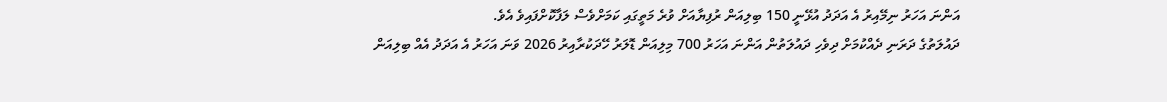އަންނަ އަހަރު ނިމޭއިރު އެ އަދަދު އުޅޭނީ 150 ބިލިއަން ރުފިޔާއަށް ވުރެ މަތީގައި ކަމަށްވެސް ލަފާކޮށްފައިވެ އެވެ.
ދައުލަތުގެ ދަރަނި ދެއްކުމަށް ދިވެހި ދައުލަތުން އަންނަ އަހަރު 700 މިލިއަން ޑޮލަރު ހޭދަކުރާއިރު 2026 ވަނަ އަހަރު އެ އަދަދު އެއް ބިލިއަން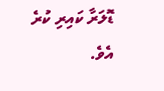ޑޮލަރާ ކައިރި ކުރެ އެވެ.